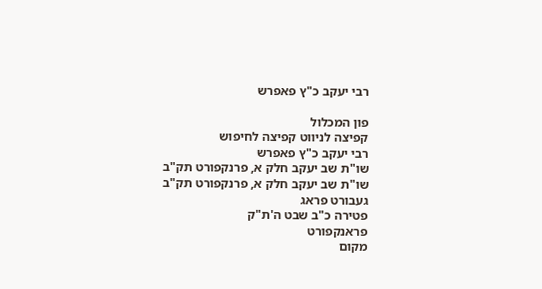רבי יעקב כ"ץ פאפרש

פון המכלול
קפיצה לניווט קפיצה לחיפוש
רבי יעקב כ"ץ פאפרש
שו"ת שב יעקב חלק א, פרנקפורט תק"ב
שו"ת שב יעקב חלק א, פרנקפורט תק"ב
געבורט פראג
פטירה כ"ב שבט ה'ת"ק
פראנקפורט
מקום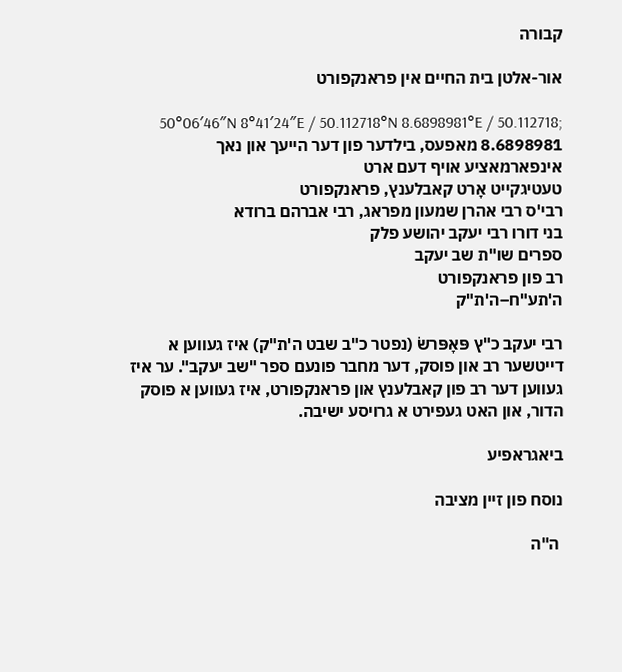קבורה

אור-אלטן בית החיים אין פראנקפורט

50°06′46″N 8°41′24″E / 50.112718°N 8.6898981°E / 50.112718; 8.6898981 מאפעס, בילדער פון דער הייעך און נאך אינפארמאציע אויף דעם ארט
טעטיגקייט אָרט קאבלענץ, פראנקפורט
רבי'ס רבי אהרן שמעון מפראג, רבי אברהם ברודא
בני דורו רבי יעקב יהושע פלק
ספרים שו"ת שב יעקב
רב פון פראנקפורט
ה'תע"ח–ה'ת"ק

רבי יעקב כ"ץ פּאָפּרשׂ (נפטר כ"ב שבט ה'ת"ק) איז געווען א דייטשער רב און פוסק, דער מחבר פונעם ספר "שב יעקב". ער איז געווען דער רב פון קאבלענץ און פראנקפורט, איז געווען א פוסק הדור, און האט געפירט א גרויסע ישיבה.

ביאגראפיע

נוסח פון זיין מציבה

 ה"ה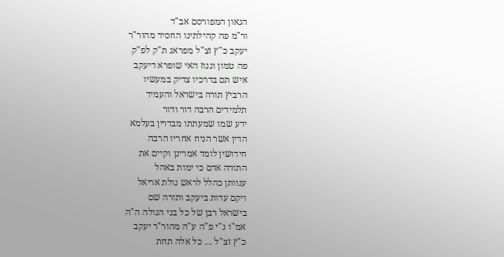הגאון המפורסם אב"ד
ור"מ פה קהילתינו החסיד מהור"ר
יעקב כ"ץ זצ"ל מפראג ת"ק לפ"ק
פה טמון וגנוז האי שופרא דיעקב
איש תם בדרכיו צדיק במעשיו
הרביץ תורה בישראל והעמיד
תלמידים הרבה דור ודור
ידע שמו שמעתתו מבדרין בעלמא
הדין אשר הניח אחריו הרבה
חידושין לומד אמרינן וקיים את
התורה אדם כי ימות באהל
ענוותן כהלל לראש גולת אריאל
ויקם עדות ביעקב ותורה שם
בישראל רבן של כל בני הגולה ה"ה
אמ"ו נ"י פ"ה ע"ה מהור"ר יעקב
כ"ץ זצ"ל … כל אלה תחת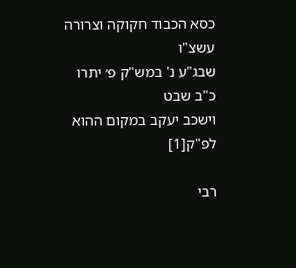כסא הכבוד חקוקה וצרורה עשצ"ו
שבג"ע נ' במש"ק פ׳ יתרו כ"ב שבט
וישכב יעקב במקום ההוא לפ"ק[1]

רבי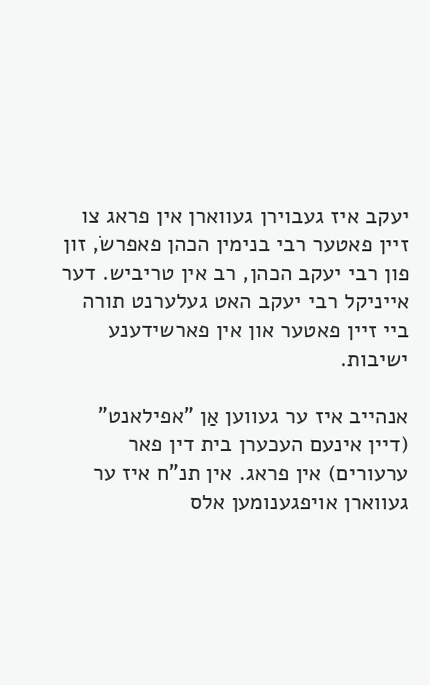יעקב איז געבוירן געווארן אין פראג צו זיין פאטער רבי בנימין הכהן פאפרשׂ, זון פון רבי יעקב הכהן, רב אין טריביש. דער אייניקל רבי יעקב האט געלערנט תורה ביי זיין פאטער און אין פארשידענע ישיבות.

אנהייב איז ער געווען אַן "אפילאנט" (דיין אינעם העכערן בית דין פאר ערעורים) אין פראג. אין תנ"ח איז ער געווארן אויפגענומען אלס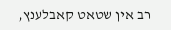רב אין שטאט קאבלענץ,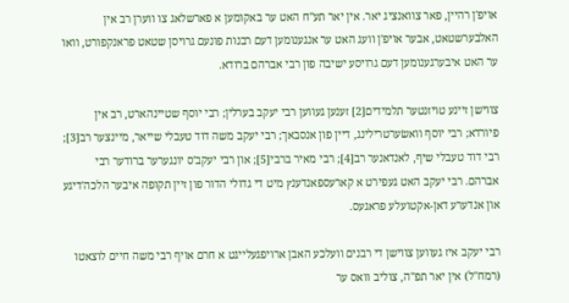אויפ'ן רהיין, פאר צוואנציג יאר. אין יאר תע"ח האט ער באקומען א פארשלאג צו ווערן רב אין האלבערשטאט, אבער אויפ'ן וועג האט ער אנגענומען דעם רבנות פונעם גרויסן שטאט פראנקפורט, וואו ער האט איבערגענומען דעם גרויסע ישיבה פון רבי אברהם ברודא.

צווישן זיינע טויזנטער תלמידים[2] זענען געווען רבי יעקב בערלין; רבי יוסף שטיינהארט, רב אין פיורדא; רבי יוסף וואשׂערטרילינג, דיין פון אנסבאך; רבי יעקב משה דוד טעבלי שייאר, מיינצער רב[3]; רבי דוד טעבלי שיף, לאנדאנער רב[4]; רבי מאיר ברבי[5]; און רבי יעקב'ס יונגערער ברודער רבי אברהם. רבי יעקב האט געפירט א קארעספאנדענץ מיט די גדולי הדור פון זיין תקופה איבער הלכה'דיגע און אנדערע דאן-אקטועלע פראגעס.

רבי יעקב איז געווען צווישן די רבנים וועלכע האבן ארויפגעלייגט א חרם אויף רבי משה חיים לוצאטו (רמח"ל) אין יאר תפ"ה, צוליב וואס ער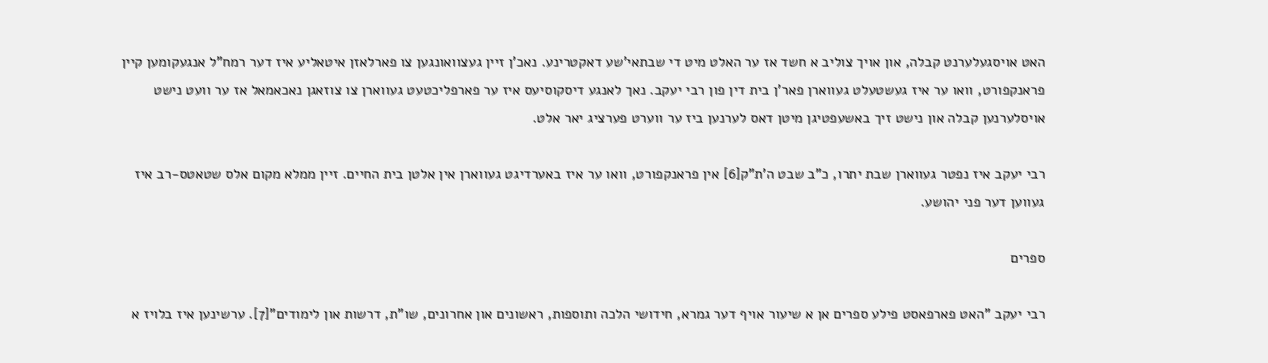האט אויסגעלערנט קבלה, און אויך צוליב א חשד אז ער האלט מיט די שבתאי'שע דאקטרינע. נאכ'ן זיין געצוואונגען צו פארלאזן איטאליע איז דער רמח"ל אנגעקומען קיין פראנקפורט, וואו ער איז געשטעלט געווארן פאר'ן בית דין פון רבי יעקב. נאך לאנגע דיסקוסיעס איז ער פארפליכטעט געווארן צו צוזאגן נאכאמאל אז ער וועט נישט אויסלערנען קבלה און נישט זיך באשעפטיגן מיטן דאס לערנען ביז ער ווערט פערציג יאר אלט.

רבי יעקב איז נפטר געווארן שבת יתרו, כ"ב שבט ה'ת"ק[6] אין פראנקפורט, וואו ער איז באערדיגט געווארן אין אלטן בית החיים. זיין ממלא מקום אלס שטאטס-רב איז געווען דער פני יהושע.

ספרים

רבי יעקב "האט פארפאסט פילע ספרים אן א שיעור אויף דער גמרא, חידושי הלכה ותוספות, ראשונים און אחרונים, שו"ת, דרשות און לימודים"[7]. ערשינען איז בלויז א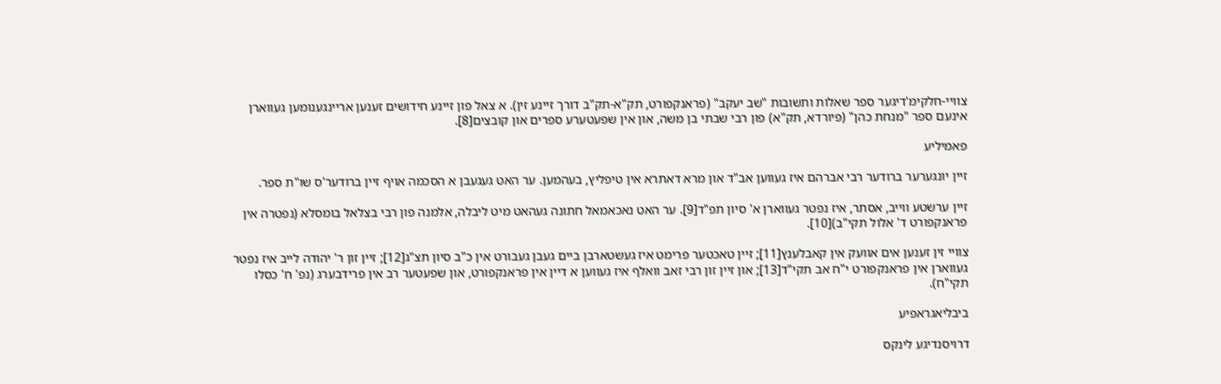צוויי-חלקימ'דיגער ספר שאלות ותשובות "שב יעקב" (פראנקפורט, תק"א-תק"ב דורך זיינע זין). א צאל פון זיינע חידושים זענען אריינגענומען געווארן אינעם ספר "מנחת כהן" (פיורדא, תק"א) פון רבי שבתי בן משה, און אין שפעטערע ספרים און קובצים[8].

פאמיליע

זיין יונגערער ברודער רבי אברהם איז געווען אב"ד און מרא דאתרא אין טיפליץ, בעהמען. ער האט געגעבן א הסכמה אויף זיין ברודער'ס שו"ת ספר.

זיין ערשטע ווייב, אסתר, איז נפטר געווארן א' סיון תפ"ד[9]. ער האט נאכאמאל חתונה געהאט מיט ליבלה, אלמנה פון רבי בצלאל בומסלא (נפטרה אין פראנקפורט ד' אלול תקי"ב)[10].

צוויי זין זענען אים אוועק אין קאבלענץ[11]; זיין טאכטער פרימט איז געשטארבן ביים געבן געבורט אין כ"ב סיון תצ"ג[12]; זיין זון ר' יהודה לייב איז נפטר געווארן אין פראנקפורט י"ח אב תקי"ד[13]; און זיין זון רבי זאב וואלף איז געווען א דיין אין פראנקפורט, און שפעטער רב אין פרידבערג (נפ' ח' כסלו תקי"ח).

ביבליאגראפיע

דרויסנדיגע לינקס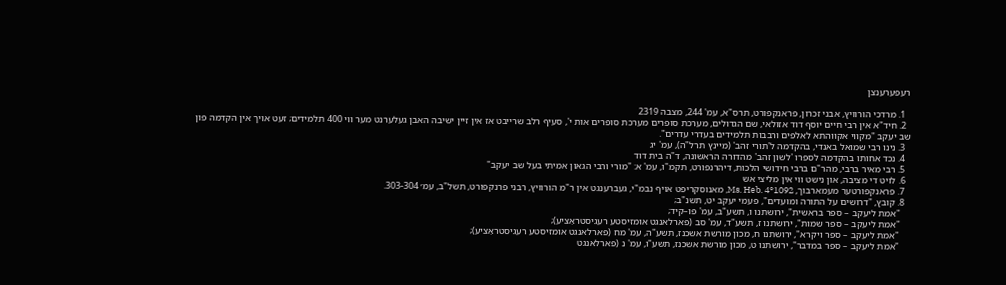רעפערענצן

  1. מרדכי הורוויץ, אבני זכרון, פראנקפורט, תרס"א, עמ' 244, מצבה 2319
  2. חיד"א אין רבי חיים יוסף דוד אזולאי, שם הגדולים, מערכת סופרים מערכת סופרים אות י', סעיף רלב שרייבט אז אין זיין ישיבה האבן געלערנט מער ווי 400 תלמידים; זעט אויך אין הקדמה פון שב יעקב "מקווי אקווהתא לאלפים ורבבות תלמידים בעדרי עדרים".
  3. נינו רבי שמואל באנדי, בהקדמה ל'תורי זהב' (מיינץ תרל"ה), עמ' יג
  4. נכד אחותו בהקדמה לספרו 'לשון זהב' מהדורה הראשונה, ד"ה בית דוד
  5. רבי מאיר ברבי, מהר"ם ברבי חידושי הלכות, דיהרנפורט, תקמ"ו, עמ' א: "מורי ורבי הגאון אמיתי בעל שב יעקב"
  6. לויט די מציבה, און נישט ווי אין מליצי אש
  7. פראנקפורטער מעמארבוך, Ms. Heb. 4°1092, מאנוסקריפט אויף נבמ"י, געברענגט אין ר"מ הורוויץ, רבני פרנקפורט, תשל"ב, עמ׳ 303-304.
  8. קובץ, "דרושים על התורה ומועדים", פעמי יעקב יט, תשנ"ב;
    "אמת ליעקב – ספר בראשית", ירושתנו ו, תשע"ב, עמ' פו–קיד;
    "אמת ליעקב – ספר שמות", ירושתנו ז, תשע"ד, עמ' סב (פארלאנגט אומזיסטע רעגיסטראַציע);
    "אמת ליעקב – ספר ויקרא", ירושתנו ח, מכון מורשת אשכנז, תשע"ה, עמ' מח (פארלאנגט אומזיסטע רעגיסטראַציע);
    "אמת ליעקב – ספר במדבר", ירושתנו ט, מכון מורשת אשכנז, תשע"ו, עמ' נ (פארלאנגט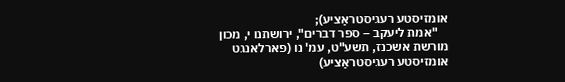אומזיסטע רעגיסטראַציע);
    "אמת ליעקב – ספר דברים", ירושתנו י, מכון מורשת אשכנז, תשע"ט, עמ' נו (פארלאנגט אומזיסטע רעגיסטראַציע)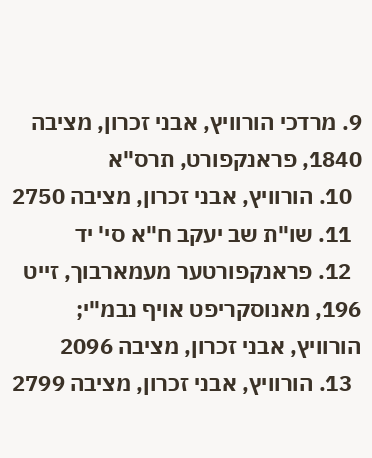9. מרדכי הורוויץ, אבני זכרון, מציבה 1840, פראנקפורט, תרס"א
  10. הורוויץ, אבני זכרון, מציבה 2750
  11. שו"ת שב יעקב ח"א סי' יד
  12. פראנקפורטער מעמארבוך, זייט 196, מאנוסקריפט אויף נבמ"י; הורוויץ, אבני זכרון, מציבה 2096
  13. הורוויץ, אבני זכרון, מציבה 2799